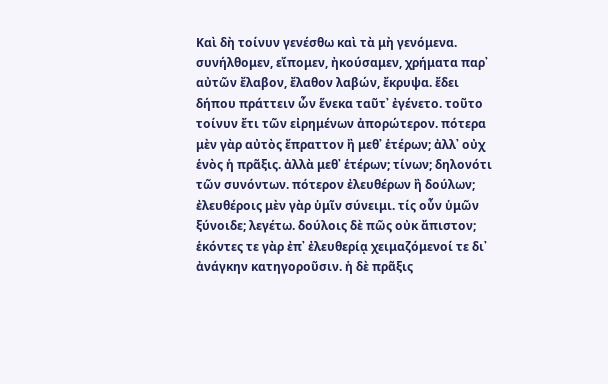Καὶ δὴ τοίνυν γενέσθω καὶ τὰ μὴ γενόμενα. συνήλθομεν, εἴπομεν, ἠκούσαμεν, χρήματα παρ᾿ αὐτῶν ἔλαβον, ἔλαθον λαβών, ἔκρυψα. ἔδει δήπου πράττειν ὧν ἕνεκα ταῦτ᾿ ἐγένετο. τοῦτο τοίνυν ἔτι τῶν εἰρημένων ἀπορώτερον. πότερα μὲν γὰρ αὐτὸς ἔπραττον ἢ μεθ᾿ ἑτέρων; ἀλλ᾿ οὐχ ἑνὸς ἡ πρᾶξις. ἀλλὰ μεθ᾿ ἑτέρων; τίνων; δηλονότι τῶν συνόντων. πότερον ἐλευθέρων ἢ δούλων; ἐλευθέροις μὲν γὰρ ὑμῖν σύνειμι. τίς οὖν ὑμῶν ξύνοιδε; λεγέτω. δούλοις δὲ πῶς οὐκ ἄπιστον; ἑκόντες τε γὰρ ἐπ᾿ ἐλευθερίᾳ χειμαζόμενοί τε δι᾿ ἀνάγκην κατηγοροῦσιν. ἡ δὲ πρᾶξις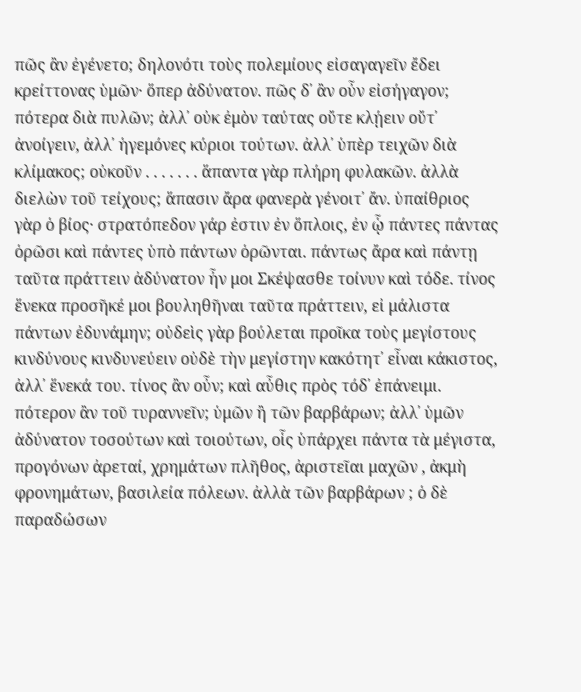πῶς ἂν ἐγένετο; δηλονότι τοὺς πολεμίους εἰσαγαγεῖν ἔδει κρείττονας ὑμῶν· ὅπερ ἀδύνατον. πῶς δ᾿ ἂν οὖν εἰσήγαγον; πότερα διὰ πυλῶν; ἀλλ᾿ οὐκ ἐμὸν ταύτας οὔτε κλῄειν οὔτ᾿ ἀνοίγειν, ἀλλ᾿ ἡγεμόνες κύριοι τούτων. ἀλλ᾿ ὑπὲρ τειχῶν διὰ κλίμακος; οὐκοῦν . . . . . . . ἅπαντα γὰρ πλήρη φυλακῶν. ἀλλὰ διελὼν τοῦ τείχους; ἅπασιν ἄρα φανερὰ γένοιτ᾿ ἄν. ὑπαίθριος γὰρ ὁ βίος· στρατόπεδον γάρ ἐστιν ἐν ὅπλοις, ἐν ᾧ πάντες πάντας ὁρῶσι καὶ πάντες ὑπὸ πάντων ὁρῶνται. πάντως ἄρα καὶ πάντῃ ταῦτα πράττειν ἀδύνατον ἦν μοι Σκέψασθε τοίνυν καὶ τόδε. τίνος ἕνεκα προσῆκέ μοι βουληθῆναι ταῦτα πράττειν, εἰ μάλιστα πάντων ἐδυνάμην; οὐδεὶς γὰρ βούλεται προῖκα τοὺς μεγίστους κινδύνους κινδυνεύειν οὐδὲ τὴν μεγίστην κακότητ᾿ εἶναι κάκιστος, ἀλλ᾿ ἕνεκά του. τίνος ἂν οὖν; καὶ αὖθις πρὸς τόδ᾿ ἐπάνειμι. πότερον ἂν τοῦ τυραννεῖν; ὑμῶν ἢ τῶν βαρβάρων; ἀλλ᾿ ὑμῶν ἀδύνατον τοσούτων καὶ τοιούτων, οἷς ὑπάρχει πάντα τὰ μέγιστα, προγόνων ἀρεταί, χρημάτων πλῆθος, ἀριστεῖαι μαχῶν , ἀκμὴ φρονημάτων, βασιλεία πόλεων. ἀλλὰ τῶν βαρβάρων ; ὁ δὲ παραδώσων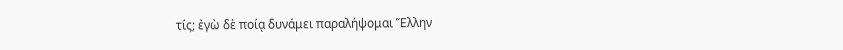τίς; ἐγὼ δὲ ποίᾳ δυνάμει παραλήψομαι Ἕλλην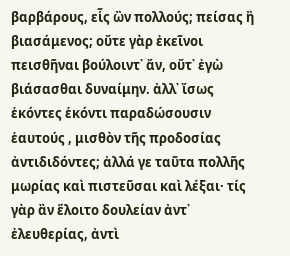βαρβάρους, εἷς ὢν πολλούς; πείσας ἢ βιασάμενος; οὔτε γὰρ ἐκεῖνοι πεισθῆναι βούλοιντ᾿ ἄν, οὔτ᾿ ἐγὼ βιάσασθαι δυναίμην. ἀλλ᾿ ἴσως ἑκόντες ἑκόντι παραδώσουσιν ἑαυτούς , μισθὸν τῆς προδοσίας ἀντιδιδόντες; ἀλλά γε ταῦτα πολλῆς μωρίας καὶ πιστεῦσαι καὶ λέξαι· τίς γὰρ ἂν ἕλοιτο δουλείαν ἀντ᾿ ἐλευθερίας, ἀντὶ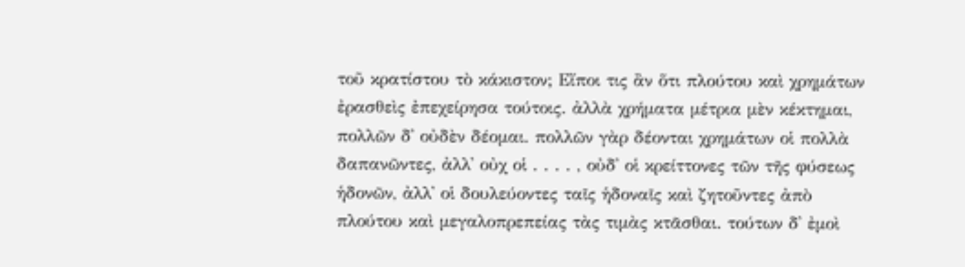τοῦ κρατίστου τὸ κάκιστον; Εἴποι τις ἂν ὅτι πλούτου καὶ χρημάτων ἐρασθεὶς ἐπεχείρησα τούτοις. ἀλλὰ χρήματα μέτρια μὲν κέκτημαι, πολλῶν δ᾿ οὐδὲν δέομαι. πολλῶν γὰρ δέονται χρημάτων οἱ πολλὰ δαπανῶντες, ἀλλ᾿ οὐχ οἱ . . . . , οὐδ᾿ οἱ κρείττονες τῶν τῆς φύσεως ἡδονῶν, ἀλλ᾿ οἱ δουλεύοντες ταῖς ἡδοναῖς καὶ ζητοῦντες ἀπὸ πλούτου καὶ μεγαλοπρεπείας τὰς τιμὰς κτᾶσθαι. τούτων δ᾿ ἐμοὶ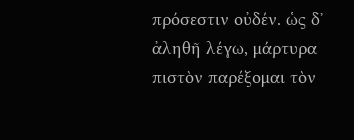πρόσεστιν οὐδέν. ὡς δ᾿ ἀληθῆ λέγω, μάρτυρα πιστὸν παρέξομαι τὸν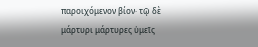παροιχόμενον βίον· τῷ δὲ μάρτυρι μάρτυρες ὑμεῖς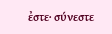ἐστε· σύνεστε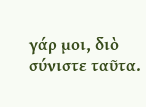γάρ μοι, διὸ σύνιστε ταῦτα.